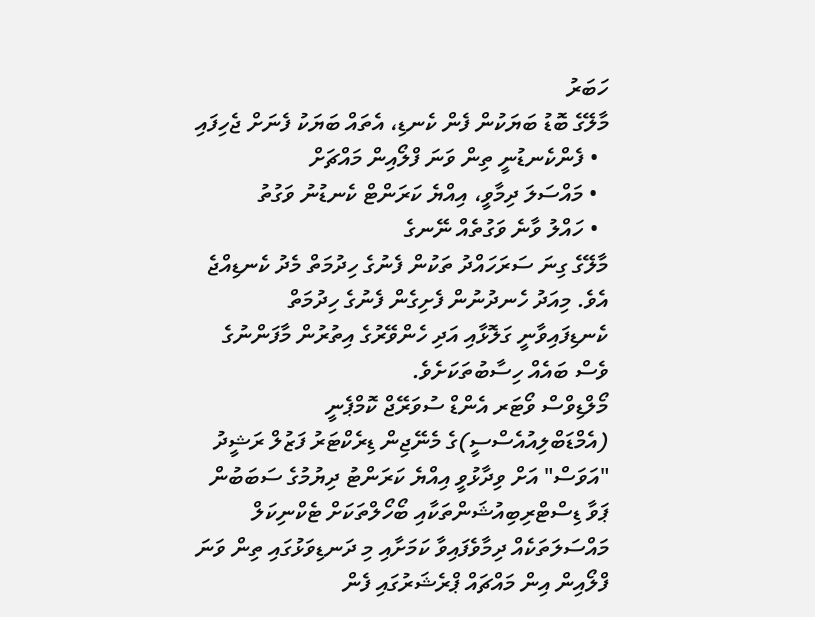ހަބަރު
މާލޭގެ ބޮޑު ބަޔަކުން ފެން ކެނޑި، އެތައް ބަޔަކު ފެނަށް ޖެހިފައި
  • ފެންކެނޑުނީ ތިން ވަނަ ފްލޯއިން މައްޗަށް
  • މައްސަލަ ދިމާވީ، އިއްޔެ ކަރަންޓް ކެނޑުނު ވަގުތު
  • ހައްލު ވާނެ ވަގުތެއް ނޭނގެ
މާލޭގެ ގިނަ ސަރަހައްދު ތަކުން ފެނުގެ ހިދުމަތް މެދު ކެނޑިއްޖެ އެވެ. މިއަދު ހެނދުނުން ފެށިގެން ފެނުގެ ހިދުމަތް ކެނޑިފައިވާނީ ގަލޮޅާއި އަދި ހެންވޭރުގެ އިތުރުން މާފަންނުގެ ވެސް ބައެއް ހިސާބުތަކަށެވެ.
މޯލްޑިވްސް ވޯޓަރ އެންޑް ސުވަރޭޖް ކޮމްޕެނީ (އެމްޑަބްލިއުއެސްސީ)ގެ މެނޭޖިން ޑިރެކްޓަރު ފަޒުލް ރަޝީދު "އަވަސް" އަށް ވިދާޅުވީ އިއްޔެ ކަރަންޓު ދިޔުމުގެ ސަބަބުން ޕަވާ ޑިސްޓްރިބިއުޝަންތަކާއި ބޯހޯލްތަކަށް ޓެކްނިކަލް މައްސަލަތަކެއް ދިމާވެފައިވާ ކަމަށާއި މި ދަނޑިވަޅުގައި ތިން ވަނަ ފްލޯއިން އިން މައްޗައް ޕްރެޝަރުގައި ފެން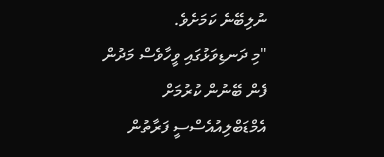ނުލިބޭނެ ކަމަށެވެ.
"މި ދަނޑިވަޅުގައި ވީހާވެސް މަދުން ފެން ބޭނުން ކުރުމަށް އެމްޑަބްލިއުއެސްސީ ފަރާތުން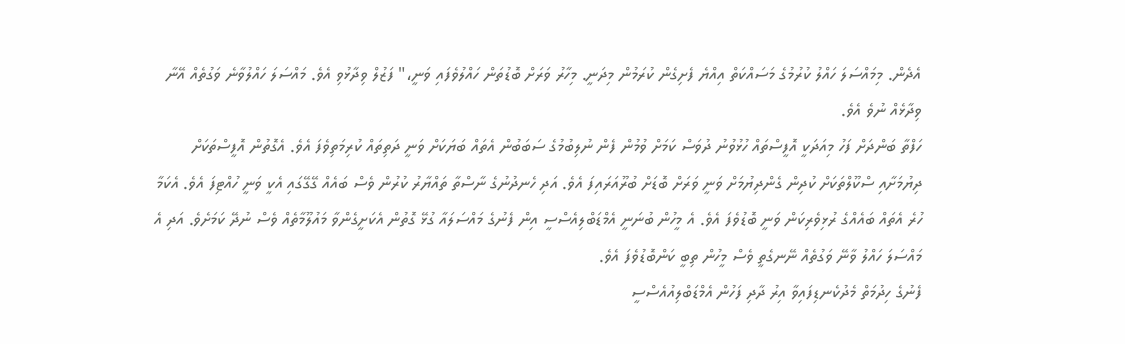އެދެން. މިމައްސަލަ ހައްލު ކުރުމުގެ މަސައްކަތް އިއްޔެ ފެށިގެން ކުރަމުން މިދަނީ. މިހާރު ވަރަށް ބޮޑުތަން ހައްލުވެފައި ވަނީ،" ފަޒުލް ވިދާޅުވި އެވެ. މައްސަލަ ހައްލުވާނެ ވަގުތެއް އޭނާ ވިދާޅެއް ނުވެ އެވެ.
ހަފްތާ ބަންދަށް ފަހު މިއަދަކީ އޮފީސްތައް ހުޅުވުނު ދުވަސް ކަމަށް ވުމުން ފެން ނުލިބުމުގެ ސަބަބުން އެތައް ބަޔަކަށް ވަނީ ދަތިތައް ކުރިމަތިވެފަ އެވެ. އެގޮތުން އޮފީސްތަކަށް ދިޔުމަށާއި ސްކޫލްތަކަށް ކުދިން ގެންދިޔުމަށް ވަނީ ވަރަށް ބޮޑަށް ބުރޫއަރައިފަ އެވެ. އަދި ހެނދުނުގެ ނާސްތާ ތައްޔާރު ކުރުން ވެސް ބައެއް ގޭގޭގައި އެކީ ވަނީ ހުއްޓިފަ އެވެ. އެކަމާ ހުރެ އެތައް ބައެއްގެ ރުޅިވެރިކަން ވަނީ ބޮޑުވެފަ އެވެ. އެ މީހުން ބުނަނީ އެމްޑަބްލިއެސްސީ އިން ފެނުގެ މައްސަލައާ ގުޅޭ ގޮތުން އެކަށީގެންވާ މައުލޫމާތެއް ވެސް ނުދޭ ކަމަށެވެ. އަދި އެ މައްސަލަ ހައްލު ވާނޭ ވަގުތެއް ނޭނގެތީ ވެސް މީހުން ތިބީ ކަންބޮޑުވެފަ އެވެ.
ފެނުގެ ހިދުމަތް މެދުކެނޑިފައިވާ އިރު ދާދި ފަހުން އެމްޑަބްލިއުއެސްސީ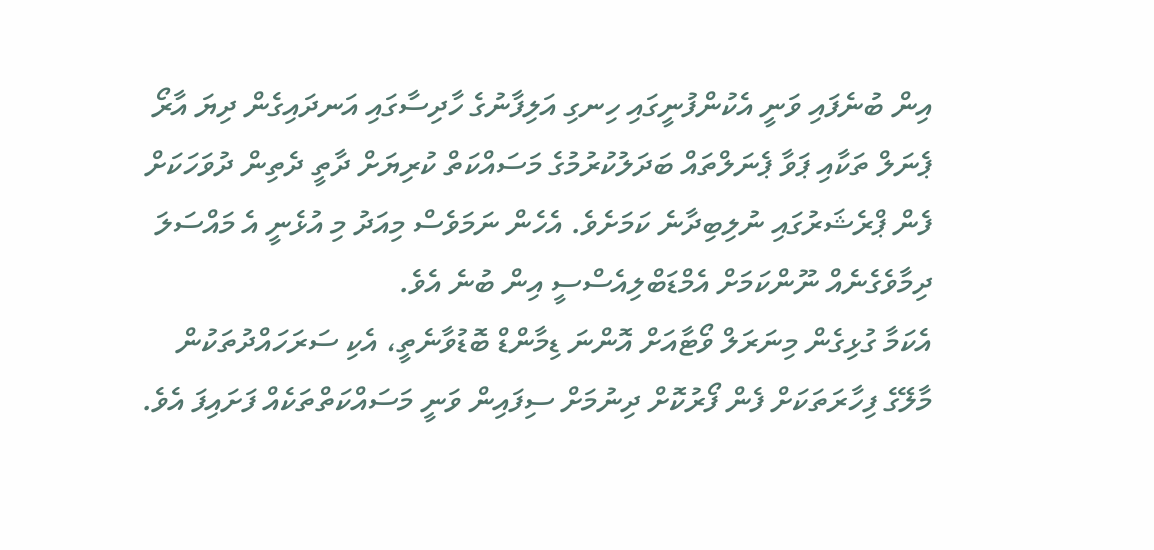އިން ބުނެފައި ވަނީ އެކުންފުނީގައި ހިނގި އަލިފާނުގެ ހާދިސާގައި އަނދައިގެން ދިޔަ އާރޯ ޕެނަލް ތަކާއި ޕަވާ ޕެނަލްތައް ބަދަލުކުރުމުގެ މަސައްކަތް ކުރިޔަށް ދާތީ ދެތިން ދުވަހަކަށް ފެން ޕްރެޝަރުގައި ނުލިބިދާނެ ކަމަށެވެ. އެހެން ނަމަވެސް މިއަދު މި އުޅެނީ އެ މައްސަލަ ދިމާވެގެނެއް ނޫންކަމަށް އެމްޑަބްލިއެސްސީ އިން ބުނެ އެވެ.
އެކަމާ ގުޅިގެން މިނަރަލް ވޯޓާއަށް އޮންނަ ޑިމާންޑް ބޮޑުވާނެތީ، އެކި ސަރަހައްދުތަކުން މާލޭގެ ފިހާރަތަކަށް ފެން ފޯރުކޮށް ދިނުމަށް ސިފައިން ވަނީ މަސައްކަތްތަކެއް ފަށައިފަ އެވެ.